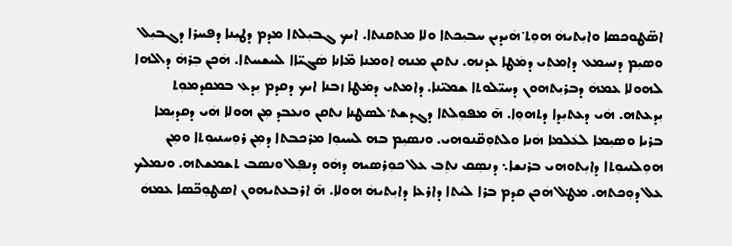ܐܣ̈ܛܘܟܣܐ ܘܐܝܼܬܝܗܿ ܗܘܼܬ݀ ܗܿܝܕܝܢ ܚܒܝܼܟܬܐ ܘܠܐ ܡܬܩܢܬܐ. ܐܝܟ ܓܒܝܼܠܬܐ ܡܕܡ ܕܛܝܼܢܐ ܕܦܚܪܐ ܕܓܒܝܼܠ ܘܣܝܼܡ ܕܢܚܡܥ ܕܐܡܬܼܝ ܕܡܿܛܐ ܥܕܢܗ. ܢܬܩܢ ܡܢܗ ܐܘܡܢܐ ܡ̈ܐܢܐ ܣܿܓܝ̈ܐܐ ܠܚܫܚܬܐ. ܗܿܟܢ ܒܼܪܗܿ ܕܐܠܗܐ ܠܗܘܠܐ ܥܡܗܿ ܕܒܪܝܼܬܗܘܢ ܕܚܝ̈ܠܘܬܐ ܫܡܝ̈ܢܐ. ܕܐܡܬܝ ܕܡܿܛܐ ܙܒܢܐ ܐܝܟ ܕܩܕܡ ܝܼܕܥ ܒܡܩܕܡܘܼܬ ܝܼܕܥܬܗ. ܗܿܝ ܕܥܬܝܼܕܐ ܕܬܗܘܼܐ. ܗ̄ ܡܦܘܼܠܬܐ ܕܓܕܫܬ݀ ܠܣܛܢܐ ܢܬܩܢ ܘܢܥܒܕ ܡܼܢ ܗܘܠܐ ܗܿܝ ܕܩܕܝܼܡܐ ܒܪܝܐ ܘܣܝܼܡܐ ܠܥܿܠܡܐ ܗܿܢܐ ܘܠܬܘܼܩ̈ܢܘܗܝ. ܘܢܣܝܼܡ ܒܗ ܠܚܝܘܼܐ ܡܪܟܒܬܐ ܕܡܼܢ ܪܘܼܚܢܝܘܼܬܐ ܘܡܼܢ ܗܘܼܠܢܝܘܼܬܐ ܕܐܝܼܬܘܗܝ ܒܪܢܫܐ܆ ܕܢܣܼܩ ܢܬܼܒ ܥܠ ܟܘܼܪܣܝܗ ܕܗܿܘ ܕܢܦܼܠ ܘܢܣܒ ܬܫܡܫܬܗ. ܘܢܡܠܟ ܥܠ ܕܘܼܟܬܗ. ܡܛ݀ܠ ܗܿܟܢ ܩܕܡ ܒܪܐ ܠܝܿܬܐ ܕܐܪܥܐ ܕܐܝܼܬܝܗܿ ܗܘܠܐ. ܗ̄ ܐܪܒܥܬܝܗܘܢ ܐܣܛܘܼܟ̈ܣܐ ܥܡܗܿ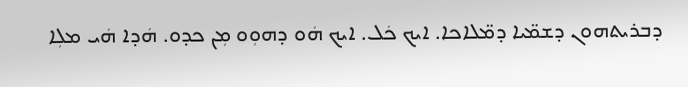ܕܒܪܝܬܗܘܢ ܕܫܡ̈ܝܐ ܕܡ̈ܠܐܟܐ. ܐܝܟ ܟܿܠ. ܐܝܟ ܗܿܘ ܕܗܘܼܘ ܡܼܢ ܟܕܘ. ܗܿܕܐ ܗܿܝ ܡܠܼܐ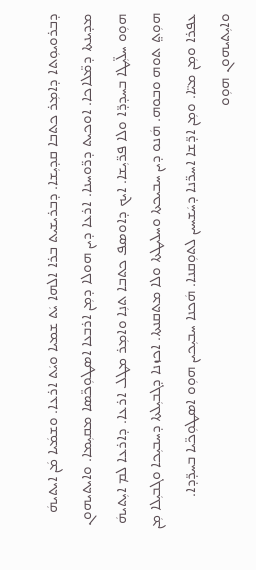ܕܒܪܘܝܘܼܬܐ ܕܐܡܼܪ ܟܬܒܐ ܩܕܝܼܫܐ. ܕܒܪܝܫܝܬ ܒܪܐ ܐܠܗܐ ܝܿܬ ܫܡܝܐ ܘܝܿܬ ܐܪܥܐ. ܘܫܡܿܝܐ ܡܿܢ ܐܝܬܝܗܿ ܡܕܝܢܬܐ ܕܡ̈ܠܐܟܐ. ܐܘܟܝܬ ܕܪ̈ܘܚܢܐ. ܐܪܥܐ ܕܝܢ ܗܘܠܐ ܕܡܼܢ ܐܪܒܥܐ ܐܣܛܘܼܟ̈ܣܐ ܡܩܝܼܡܐ. ܘܐܝܬܝܗܘܢ ܗܘܼܘ ܚܠ̈ܝܼܛܐ ܒܚܕܕ̈ܐ ܘܠܐ ܦܪ̈ܝܼܫܐ. ܐܝܟ ܕܐܘܣܦ ܟܬܒܐ ܬܢܼܐ ܘܐܡܼܪ ܡܛܠ ܐܪܥܐ. ܕܐܪܥܐ ܠܡ ܐܝܼܬܝܗܿ ܗܘܼܬ݀ ܬܘܗ ܘܒܘܗ. ܗܿܢܘ ܕܝܢ ܚܒܝܟܬܐ ܘܚܠܝܛܬܐ ܘܠܐ ܡܬܩܢܬܐ. ܐܟܙܢܐ ܕܓܒܝܼܠܬܐ ܕܚܒܝܼܟܐ ܘܓܒܝܼܠܐ ܡܼܢ ܥܦܪܐ ܘܡܼܢ ܡܝ̈ܐ. ܘܡܼܢ ܐܕ̈ܫܐ ܐܚܪ̈ܢܐ ܕܚܿܫܚܝܢ ܠܬܘܼܩܢܐ. ܗܿܟܢܐ ܚܒܝܼܟܝܢ ܗܘܼܘ ܐܣܛܘܼܟ̈ܝܐ ܒܚܕ̈ܕܐ. ܘܐܝܼܬܝܗܘܢ ܗܘܼܘ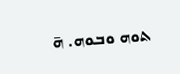ܬܘܗ ܘܒܘܗ. ܗ̄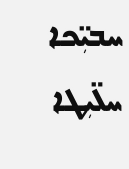ܚܒܝܼ̈ܟܐ ܚܠ̈ܝܼܛܐ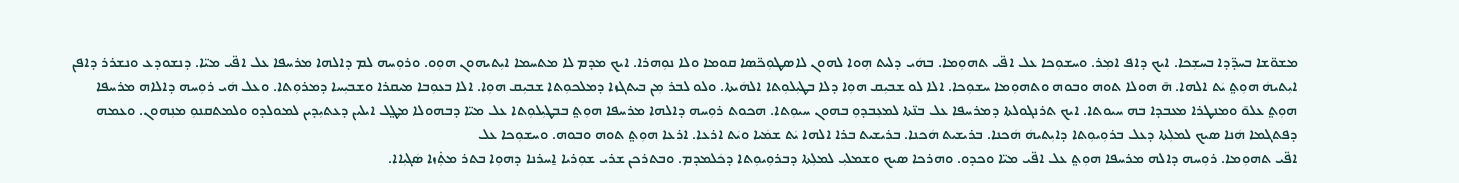ܡܫܘ̈ܫܐ ܒܚܕ̈ܕܐ ܒܚܫܼܟܐ. ܐܝܟ ܕܐܦ ܐܡܼܪ. ܘܚܫܘܼܟܐ ܥܠ ܐܦ̈ܝ ܬܗܘܼܡܐ. ܒܗܿܝ ܕܠܝܬ ܗܼܘܐ ܠܗܘܢ ܠܐܣܛܘܼܟ̈ܣܐ ܩܘܡܐ ܘܠܐ ܢܘܼܗܪܐ. ܐܝܟ ܡܕܡ ܠܐ ܡܬܚܡܐ ܐܝܼܬܝܗܘܢ ܗܘܼܘ. ܘܪܘܼܚܗ ܠܡ ܕܐܠܗܐ ܡܪܚܦܐ ܥܠ ܐܦ̈ܝ ܡܝ̈ܐ. ܕܢܫܘܕܥ ܘܢܫܪܪ ܕܐܦܢ ܐܝܼܬܝܗܿ ܗܘܼܬ݀ ܝܿܬ ܐܠܗܐ. ܗ̄ ܗܘܠܐ ܬܘܗ ܘܒܘܗ ܘܬܗܘܼܡܐ ܚܫܘܼܟܐ. ܐܠܐ ܠܘ ܫܒܝܼܩ ܗܘܼܐ ܕܠܐ ܒܛܝܼܠܘܼܬܐ ܐܠܗܿܝܬܐ. ܘܠܘ ܠܒܪ ܡܼܢ ܒܝܬܓܙܐ ܕܡܠܟܘܼܬܐ ܫܒܝܼܩ ܗܘܼܐ. ܐܠܐ ܒܥܘܼܒܐ ܡܝܩܪܐ ܘܫܒܝܼܚܐ ܕܡܪܘܼܬܐ. ܘܥܠ ܗܿܝ ܪܘܼܚܗ ܕܐܠܐܗ ܡܪܚܦܐ ܗܘܼܬ݀ ܥܠܘ̄ ܘܡܢܛܪܐ ܡܥܒܕܐ ܒܗ ܚܝܘܬܐ. ܐܝܟ ܬܪܢܓܘܠܬܐ ܕܡܪܚܦܐ ܥܠ ܒܢ̈ܬܐ ܠܡܥܼܒܕܘܼ ܒܗܘܢ ܚܝܘܼܬܐ. ܗܟܘܬ ܪܘܼܚܗ ܕܐܠܗܐ ܡܪܚܦܐ ܗܘܼܬ݀ ܒܒܛܝܼܠܘܼܬܐ ܥܠ ܡܝ̈ܐ ܕܒܗܘܠܐ ܡܛ݀ܠ ܐܝܠܝܢ ܕܥܬܝܼܕܝܢ ܠܡܘܠܕܘ ܘܠܡܬܩܢܘܼ ܡܢܼܗܘܢ. ܘܥܡܗ ܕܦܬܓܡܐ ܗܿܢܐ ܣܝܟ ܠܡܠܼܬܐ ܕܥܠ ܒܪܘܼܝܘܼܬܐ ܕܐܝܼܬܝܗܿ ܗܿܟܢܐ. ܒܪܝܫܝܬ ܗܿܟܢܐ. ܒܪܝܫܝܬ ܒܪܐ ܐܠܗܐ ܝܿܬ ܫܡܿܝܐ ܘܝܿܬ ܐܪܥܐ. ܐܪܥܐ ܗܘܼܬ݀ ܬܘܗ ܘܒܘܗ. ܘܚܫܘܼܟܐ ܥܠ
ܐܦ̈ܝ ܬܗܘܼܡܐ. ܪܘܼܚܗ ܕܐܠܗ ܡܪܚܦܐ ܗܘܼܬ݀ ܥܠ ܐܦ̈ܝ ܡܝ̈ܐ ܘܟܕܘ. ܘܗܪܟܐ ܣܝܟ ܘܫܡܠܝܼ ܠܡܠܼܬܐ ܕܒܪܘܼܝܘܼܬܐ ܕܟܿܠܡܕܡ. ܘܒܬܪܟܢ ܫܪܝ ܫܘܼܪܝܐ ܐ̱ܚܪܢܐ ܕܗܘܼܐ ܒܬܪ ܡܬܼ̇ܙܐ ܣܿܓܝܼܐܐ.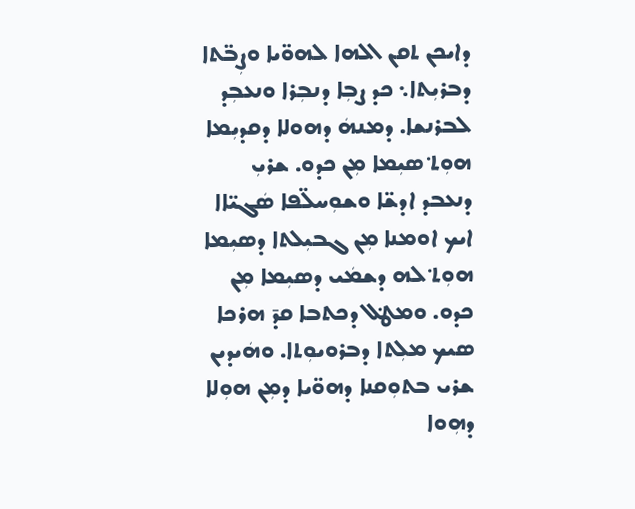ܕܐܝܟܢ ܬܩܢ ܐܠܗܐ ܠܗܘ̈ܝܐ ܘܨܼܒ̈ܬܐ ܕܒܪܝܼܬܐ܆ ܟܕ ܨܒܼܐ ܕܢܒܼܪܐ ܘܢܥܒܼܕ ܠܒܪܢܫܐ. ܕܡܢܗܿ ܕܗܘܠܐ ܕܩܕܝܼܡܐ ܗܘܼܬ݀ ܣܝܼܡܐ ܡܼܢ ܟܕܘ. ܫܪܝܼ ܕܢܥܒܕ ܐܕܫ̈ܐ ܘܫܘܼܚܠ̈ܦܐ ܣܿܓܝ̈ܐܐ ܐܝܟ ܐܘܡܢܐ ܡܼܢ ܓܒܝܼܠܬܐ ܕܣܝܼܡܐ ܗܘܼܬ݀ ܠܗ ܕܫܡܿܝ ܕܣܝܼܡܐ ܡܼܢ ܟܕܘ. ܘܡܛ݀ܠ ܕܟܬܒܐ ܩܕ̄ ܗܪܟܐ ܣܝܟ ܡܠܼܬܐ ܕܒܪܘܝܘܼܬܐ. ܘܗܿܝܕܝܢ ܫܪܝ ܒܬܘܼܩܢܐ ܕܗܘ̈ܝܐ ܕܡܼܢ ܗܘܼܠܐ ܕܗܼܘܐ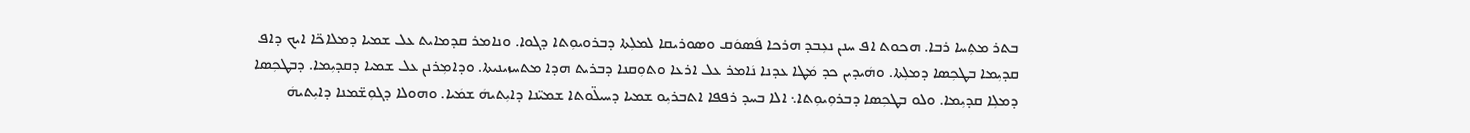ܒܬܪ ܡܬܼܚܐ ܪܒܐ. ܗܟܘܬ ܐܦ ܚܢܢ ܢܥܼܒܕ ܗܪܟܐ ܦܿܣܘܿܩ ܘܣܘܪܝܩܐ ܠܡܠܼܬܐ ܕܒܪܘܝܘܼܬܐ ܕܓܘܐ. ܘܢܐܡܪ ܩܕܡܐܝܬ ܥܠ ܫܡܝܐ ܕܡܠܐܟ̈ܐ ܐܝܟ ܕܐܦ ܩܕܝܼܡܐ ܒܛܟܼܣܐ ܕܡܠܼܬܐ. ܘܗܿܝܕܝܢ ܟܕ ܡܿܛܐ ܥܕܢܐ ܢܿܐܡܪ ܥܠ ܐܪܥܐ ܘܬܘܼܩܢܐ ܕܒܪܝܬ ܗܕܐ ܡܬܚܙܝܢܝܬܐ. ܘܕܐܡܼܪܢܢ ܥܠ ܫܡܝܐ ܕܩܕܝܼܡܐ. ܕܒܛܟܼܣܐ ܕܡܠܼܐ ܩܕܝܼܡܐ. ܘܠܘ ܒܛܟܼܣܐ ܕܒܪܘܼܝܘܼܬܐ܆ ܐܠܐ ܒܚܕ ܪܦܦܐ ܐܬܒܪܝܼܘ ܫܡܝܐ ܕܚܝܠ̈ܘܬܐ ܫܡܝ̈ܢܐ ܕܐܝܼܬܝܗܿ ܫܡܿܝܐ. ܘܗܘܠܐ ܕܓܘܼܫ̈ܡܢܐ ܕܐܝܼܬܝܗܿ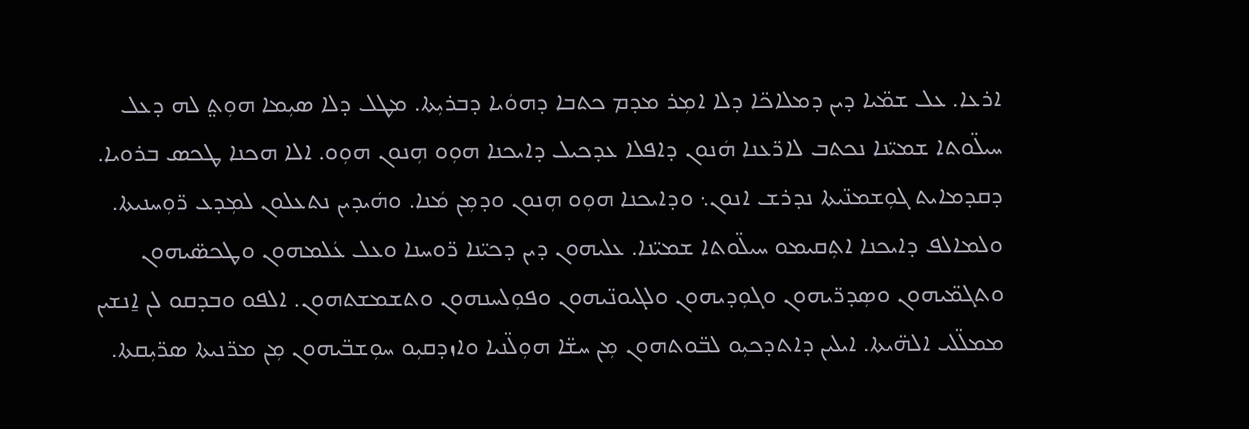ܐܪܥܐ. ܥܠ ܫܡ̈ܝܐ ܕܝܢ ܕܡܠܐܟ̈ܐ ܕܠܐ ܐܡܼܪ ܡܕܡ ܟܬܒܐ ܕܗܘܿܝܐ ܕܒܪܝܼܬܐ. ܡܛܠ ܕܠܐ ܣܝܼܡܐ ܗܘܼܬ݀ ܠܗ ܕܥܠ ܚܝܠ̈ܘܬܐ ܫܡܝ̈ܢܐ ܢܟܬܒ ܠܐܪ̈ܥܢܐ ܗܿܢܘܢ ܕܐܦܠܐ ܥܕܟܝܠ ܕܐܝܟܢܐ ܗܘܼܘ ܗܼܢܘܢ ܗܘܼܘ. ܐܠܐ ܗܟܢܐ ܛܟܣ ܒܪܘܝܐ. ܕܩܕܡܐܝܬ ܓܘܼܫܡܢ̈ܝܬܐ ܢܕܪܫ ܐܢܘܢ܆ ܘܕܐܝܟܢܐ ܗܘܼܘ ܗܼܢܘܢ ܘܕܡܼܢ ܡܿܢܐ. ܘܗܿܝܕܝܢ ܢܬܥܠܘܢ ܠܡܼܕܥ ܪ̈ܘܼܚܢܝܬܐ. ܘܠܡܐܠܦ ܕܐܝܟܢܐ ܐܬܼܩܝܡܘ ܚܝܠ̈ܘܬܐ ܫܡܝ̈ܢܐ. ܥܠܝܗܘܢ ܕܝܢ ܕܟܝ̈ܢܐ ܪ̈ܘܚܢܐ ܘܥܠ ܥܿܠܡܗܘܢ ܘܛܟܣ̈ܝܗܘܢ ܘܬܓܡ̈ܝܗܘܢ ܘܣܼܕܪ̈ܝܗܘܢ ܘܓܘܼܕܝܗܘܢ ܘܠܓܝܘܢ̈ܝܗܘܢ ܘܦܘܼܠܚܢܗܘܢ ܘܬܫܡܫܬܗܘܢ. ܐܠܦܘ ܘܒܕܩܘ ܠܢ ܐ̱ܢܫܝܢ ܡܡܠ̈ܠܝ ܐܠܗ̈ܝܬܐ. ܐܝܠܝܢ ܕܐܬܕܟܝܼܘ ܠܒ̈ܘܬܗܘܢ ܡܼܢ ܚܫ̈ܐ ܗܘܼܠ̈ܢܝܐ ܘܐܙܕܩܝܼܘ ܚܘܼܫܒ̈ܝܗܘܢ ܡܼܢ ܡܪ̈ܢܝܬܐ ܣܪ̈ܝܼܩܬܐ.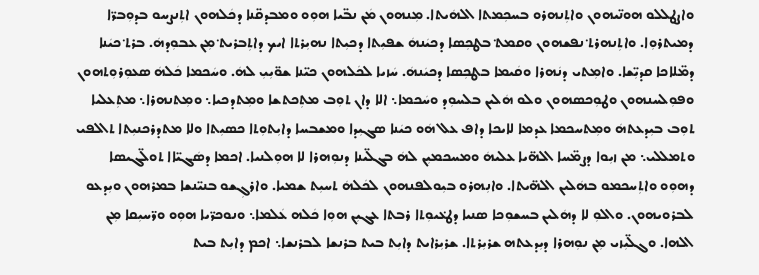ܘܐܨܛܠܠܘ ܗܘܢ̈ܝܗܘܢ ܘܐܬܼܢܗܪܘ ܒܚܟܼܡܬܐ ܐܠܗܿܝܬܐ. ܡܼܢܗܘܢ ܡܿܢ ܢܒ̈ܝܐ ܗܘܼܘ ܘܡܒܕܩ̈ܢܐ ܕܟܿܠܗܘܢ ܐܬܼܢܨܚܘ ܒܕܘܼܒܪ̈ܐ ܕܡܝܬܪܘܼܐ. ܘܐܬܼܢܗܪܬ݀ ܢܦܫܗܘܢ ܘܩܡܬ݀ ܒܛܟܼܣܐ ܕܟܝܿܢܗܿ ܫܦܝܼܬܐ ܕܟܝܼܬܐ ܢܗܝܼܪܬܐ ܐܝܟ ܕܐܬܼܒܪܝܬ݀ ܡܼܢ ܥܒܘܼܕܗܿ. ܒܪܬ݀ ܟܝܿܢܐ ܕܡ̈ܠܐܟܐ ܩܕܝܼ̈ܫܐ. ܘܐܡܼܬܝ ܕܢܿܗܪܐ ܘܩܿܝܡܐ ܒܛܟܼܣܐ ܕܟܝܿܢܗܿ. ܚܿܙܝܐ ܠܟܿܠܗܘܢ ܟܝ̈ܢܐ ܫܘ̈ܝܼܝܼ ܠܗܿ. ܘܚܿܟܡܐ ܟܿܠܗܿ ܣܥܘܼܪܘܼܬܗܘܢ ܘܦܘܼܠܚܢܗܘܢ ܘܛܘܼܟܣܗܘܢ ܘܠܘ ܗܿܠܝܢ ܒܠܚܘܼܕ ܘܚܿܟܡܐ܆ ܐܠܐ ܕܐܢ ܬܘܼܒ ܡܬܼܟܬܫܐ ܘܡܼܬܕܟܝܐ܆ ܘܡܼܬܢܗܪܐ܆ ܡܬܼܥܠܝܐ ܬܘܼܒ ܒܝܼܕܥܬܗܿ ܘܡܼܬܚܟܡܐ ܥܕܡܐ ܠܐܝܟܐ ܕܐܦ ܥܠ ܗܿܘ ܟܝܿܢܐ ܣܓܝܼܕܐ ܘܡܫܒܚܐ ܕܐܝܼܬܘܼܬܐ ܟܣܝܼܬܐ ܘܠܐ ܡܬܕܪܟܢܝܼܬܐ ܬܐܠܦܝ ܘܬܡܠܠܝ܆ ܡܢ ܙܝܼܘܐ ܕܨܡ̈ܚܐ ܐܠܗ̈ܝܐ ܥܠܝܗܿ ܘܡܚܟܡܝܼܢ ܠܗܿ ܒܓܠ̈ܝܢܐ ܕܢܘܼܗܪܐ ܠܐ ܗܘܼܠܢܝܐ. ܐܟܡܐ ܕܣܿܓܝ̈ܐܐ ܬܘܠ̈ܓܝܣܐ
ܕܗܘܼܘ ܘܐܬܼܚܟܡܘ ܒܗܿܠܝܢ ܐܠܗ̈ܝܬܐ. ܘܐܢܼܗܪܘ ܒܝܼܘܠܦܢܗܘܢ ܠܟܿܠܗܿ ܬܚܝܼܬ ܫܡܝܐ. ܘܐܪܓܼܫܘ ܒܢܝ̈ܢܫܐ ܒܡܪܗܘܢ ܘܝܼܕܥܘ ܠܒܪܘܝܗܘܢ. ܘܐܠܘܼ ܠܐ ܕܗܿܠܝܢ ܒܚܫܘܼܟܐ ܣܢܝܐ ܕܛ݀ܥܝܘܼܬܐ ܪܒܬܐ ܥܓܝܼܢ ܗܘܼܐ ܟܿܠܗ ܥܿܠܡܐ܆ ܘܢܘܟܪ̈ܝܐ ܗܘܼܘ ܘܪ̈ܚܝܼܩܐ ܡܼܢ ܐܠܗܐ. ܘܓܠ̈ܝܼܙܝ ܡܼܢ ܢܘܼܗܪܐ ܕܝܼܕܥܬܗ ܫܪܝܼܪܬܐ. ܫܪܝܼܪܐܝܬ ܕܐܝܼܬ ܒܝܬ ܒܪܢܫܐ ܠܒܪܢܫܐ܆ ܐܟܡ ܕܐܝܼܬ ܒܝܬ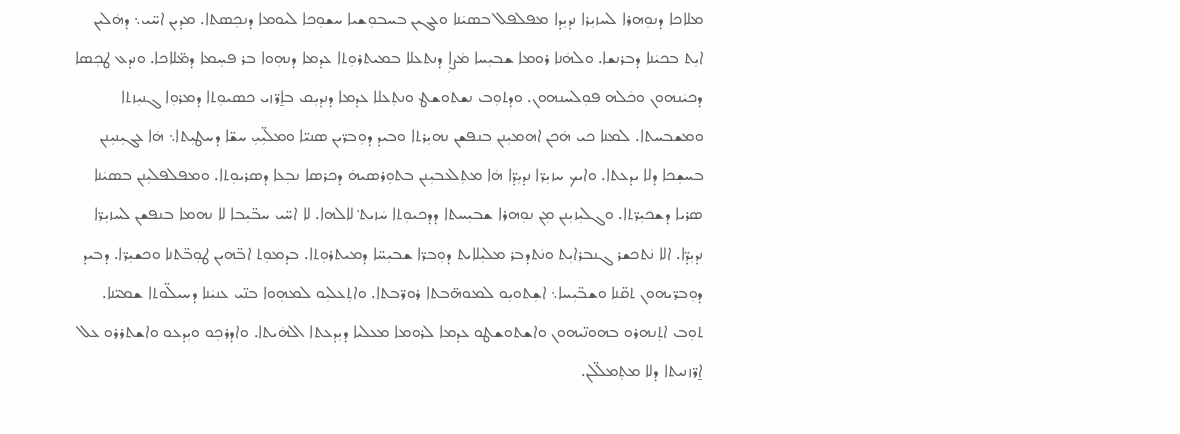ܡܠܐܟܐ ܕܢܘܼܗܪܐ ܠܚܙܝܼܪܐ ܢܕܝܼܕܐ ܡܦܠܦܠ ܒܣܝܿܢܐ ܘܥܓܝܢ ܒܚܒܘܼܫܝܐ ܚܫܘܼܟܐ ܠܝܘܡܐ ܕܢܟܼܣܬܐ. ܡܕܝܢ ܐܚ̈ܝ܆ ܕܗܿܠܝܢ ܐܝܼܬ ܒܟܝܿܢܐ ܕܒܪܢܫܐ. ܘܠܗܿܢܐ ܪܘܡܐ ܫܒܝܼܚܐ ܡܿܨܐܼ ܕܢܬܥܠܐ ܒܡܝܬܪܘܼܬܐ ܥܕܡܐ ܕܢܗܼܘܐ ܒܪ ܦܚܼܡܐ ܕܡ̈ܠܐܟܐ. ܘܢܕܥ ܛܟܼܣܐ ܕܟܝܿܢܗܘܢ ܘܟܿܠܗ ܦܘܼܠܚܢܗܘܢ. ܘܕܬܘܼܒ ܢܫܬܘܫܛ ܘܢܬܼܥܠܐ ܥܕܡܐ ܕܢܕܝܼܩ ܒܐ̱ܪ̈ܙܝ ܟܣܝܘܼܬܐ ܕܡܪܘܼܐ ܓܢܝܼܙܬܐ ܘܡܫܒܚܬܐ. ܠܡܢܐ ܟܝ ܗܿܟܢ ܐܗܡܝܼܢܢ ܒܢܦܫܢ ܢܗܝܼܪܬܐ ܘܒܝܕ ܕܘܼܒܪ̈ܝܢ ܣܢܝ̈ܐ ܘܡܠ̈ܝܼܝܼ ܚܫ̈ܐ ܕܚܛܝܼܬܐ܆ ܗܿܐ ܥܓܝܼܢܝܼܢܢ ܒܚܫܼܟܐ ܕܠܐ ܝܕܥܬܐ. ܘܐܝܟ ܚܙܝܼܪ̈ܐ ܢܕܝܼܕ̈ܐ ܗܿܐ ܡܬܼܠܥܒܝܼܢܢ ܒܬܘܼܪܣܝܗܿ ܕܟܪܣܐ ܢܒܼܥܐ ܕܣܪܝܘܼܬܐ. ܘܡܦܠܦܠܝܼܢܢ ܒܣܝܿܢܐ ܣܪܝܐ ܕܫܟܝܼܪ̈ܬܐ. ܘܓܠܝܼܙܝܼܢܢ ܡܼܢ ܢܘܼܗܪܐ ܫܒܝܼܚܬܐ ܕܕܟܝܘܼܬܐ ܚܿܙܝܬ݀ ܠܐܠܗܐ. ܠܐ ܐܚ̈ܝ ܚܒ̈ܝܼܒܐ ܠܐ ܢܗܡܐ ܒܢܦܫܢ ܠܚܙܝܼܪ̈ܐ ܢܕܝܼܕ̈ܐ. ܐܠܐ ܢܿܬܟܫܪ ܓܢܒܪܐܝܼܬ ܘܢܿܬܕܒܪ ܡܠܝܼܠܐܝܬ ܕܘܼܒܪ̈ܐ ܫܒܝܼܚ̈ܐ ܕܡܝܬܪܘܼܬܐ. ܒܕܡܘܼܬ ܐܒ̈ܗܝܢ ܛܘܼܒ̈ܬܢܐ ܘܟܫܝܼܪ̈ܐ. ܕܒܝܕ ܕܘܼܒܪ̈ܝܗܘܢ ܬܩ̈ܢܐ ܘܫܒ̈ܝܼܚܐ܆ ܐܫܼܬܘܝܼܘ ܠܡܘܗ̈ܒܬܐ ܪܘܪ̈ܒܬܐ. ܘܐܬܼܥܠܝܼܘ ܠܡܗܼܘܐ ܒܢ̈ܝ ܥܢܝܿܢܐ ܕܚܝܠ̈ܘܬܐ ܫܡܝ̈ܢܐ. ܬܘܼܒ ܐܬܼܢܗܪܘ ܒܗܘܢ̈ܝܗܘܢ ܘܐܫܬܘܫܛܘ ܥܕܡܐ ܠܪܘܡܐ ܡܥܠܝܐ ܕܝܼܕܥܬܐ ܐܠܗܿܝܬܐ. ܘܐܕܪܟܼܘ ܘܝܼܕܥܘ ܘܐܫܬܪܪܘ ܥܠ ܐ̱ܪ̈ܙܢܝܬܐ ܕܠܐ ܡܬܼܡܠ̈ܠܢ.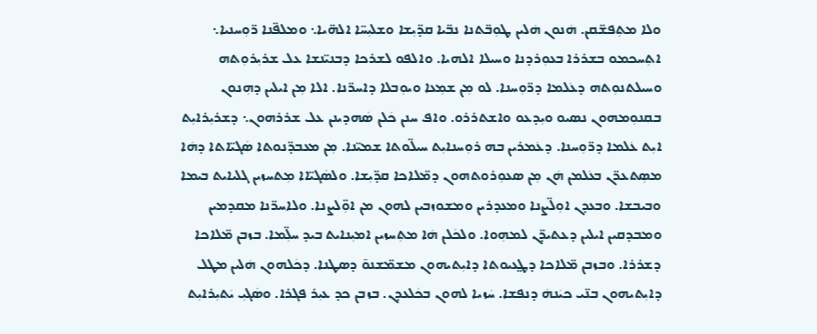ܘܠܐ ܡܬܼܦܫ̈ܩܢ. ܗܿܢܘܢ ܗܿܠܝܢ ܛܘܼܒ̈ܬܢܐ ܢܒ̈ܝܐ ܩܕ̈ܝܼܫܐ ܘܫܠܝܼܚ̈ܐ ܐܠܗ̈ܝܐ܆ ܘܡܠܦ̈ܢܐ ܪ̈ܘܼܚܢܝܐ܆ ܐܬܼܚܟܡܘ ܒܫܪܪܐ ܒܥܘܼܪܕܢܐ ܘܚܝܠܐ ܐܠܗܝܐ. ܘܐܠܦܘ ܠܫܪܟܐ ܕܒܢܝ̈ܢܫܐ ܥܠ ܫܪܝܼܪܘܼܬܗ ܘܚܝܠܬܢܘܼܬܗ ܕܥܿܠܡܐ ܕܪ̈ܘܼܚܢܐ. ܠܘ ܡܼܢ ܫܡܼܥܐ ܘܝܘܼܒܠܐ ܕܐܚܪ̈ܢܐ. ܐܠܐ ܡܼܢ ܐܝܠܝܢ ܕܗܼܢܘܢ ܒܩܢܘܼܡܗܘܢ ܢܣܝܘ ܘܝܼܕܥܘ ܘܐܫܬܪܪܘ. ܘܐܦ ܚܢܢ ܟܿܠܢ ܣܿܗܕܝܢܢ ܥܠ ܫܪܪܗܘܢ܆ ܕܫܪܝܼܪܐܝܼܬ ܐܝܼܬ ܥܿܠܡܐ ܕܪ̈ܘܼܚܢܐ. ܕܥܿܡܪܝܢ ܒܗ ܪܘܼܚܢܐܝܼܬ ܚܝܠ̈ܘܬܐ ܫܡܝ̈ܢܐ. ܡܼܢ ܡܥܒܕ̈ܢܘܬܐ ܣܿܓܝ̈ܐܬܐ ܕܗܿܐ ܡܣܼܬܥܪ̈ܢ ܒܥܿܠܡܢ ܗܿܢ ܡܼܢ ܣܥܘܼܪܘܬܗܘܢ ܕܡ̈ܠܐܟܐ ܩܕ̈ܝܼܫܐ. ܘܠܣܿܓܝ̈ܐܐ ܡܼܬܚܙܝܢ ܓܠܝܐܝܬ ܒܝܡܐ ܘܒܝܒܫܐ. ܘܒܥܕܢ ܐܘܼܠ̈ܨܢܐ ܘܡܥܕܪܝܢ ܘܡܫܘܙܒܝܢ ܠܗܘܢ ܡܢ ܐܘܼ̈ܠܨܢܐ. ܘܠܐܚܪ̈ܢܐ ܡܩܕܡܝܢ ܘܡܒܕܩܝܢ ܐܝܠܝܢ ܕܥܬܝܕ̈ܢ ܠܡܗܼܘܐ. ܘܠܟܿܠܢ ܗܿܐ ܡܬܼܚܙܝܢ ܐܡܝܼܢܐܝܬ ܒܝܕ ܚܠܼ̈ܡܐ. ܒܙܒܢ ܡ̈ܠܐܟܐ ܕܫܪܪܐ. ܘܒܙܒܢ ܡ̈ܠܐܟܐ ܕܛ݀ܥܝܘܬܐ ܕܐܝܼܬܝܗܘܢ ܡܫܡ̈ܫܢܘ̄ ܕܣܛܢܐ. ܕܟܿܠܗܘܢ ܗܿܠܝܢ ܡܛܠ ܕܐܝܼܬܝܗܘܢ ܒܢ̈ܝ ܟܝܿܢܗܿ ܕܢܦܫܐ. ܚܿܙܝܐ ܠܗܘܢ ܒܟܿܠܥܕܢ. ܒܙܒܢ ܟܕ ܥܝܼܪ ܦܓܪܐ. ܘܣܿܓܝܼ ܝܿܬܝܼܪܐܝܼܬ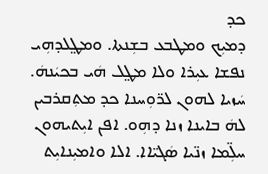ܟܕ
ܕܡܝܼܟ ܘܡܛܒܥ ܒܫܼܢܬܐ. ܘܡܛ݀ܠܕܗܼܝ ܢܦܫܐ ܥܝܼܪܐ ܘܠܐ ܡܛ݀ܠ ܗܿܝ ܒܟܝܿܢܗܿ. ܚܿܙܝܐ ܠܗܘܢ ܠܪ̈ܘܼܚܢܐ ܟܕ ܡܬܼܩܪܒܝܢ ܠܗܿ ܒܐܝܢܐ ܙܢܐ ܕܗܼܘ. ܐܦܢ ܐܝܼܬܝܗܘܢ ܚܠܼ̈ܡܐ ܙܢ̈ܝܐ ܣܿܓܝ̈ܐܐ. ܐܠܐ ܘܐܡܝܼܢܐܝܼܬ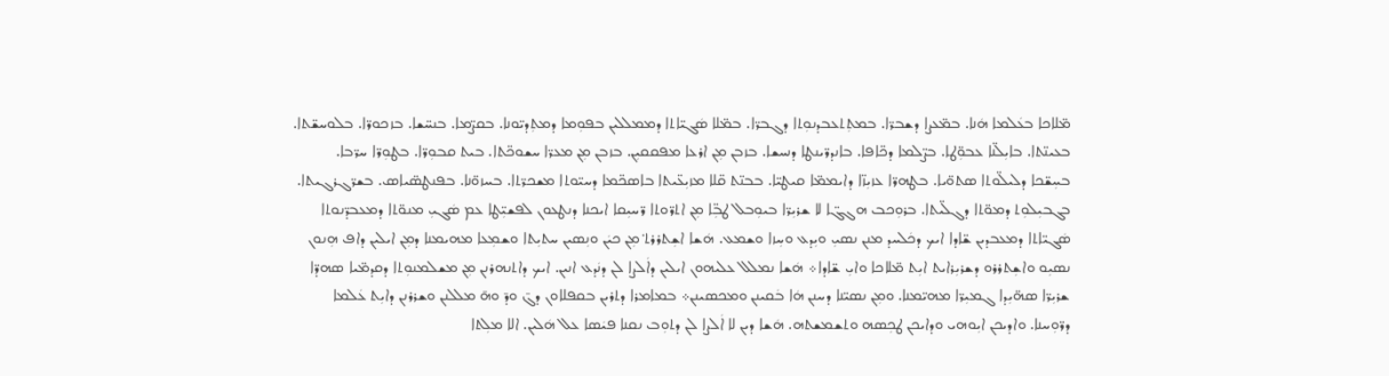ܡ̈ܠܐܟܐ ܒܥܿܠܡܐ ܗܿܢܐ. ܒܡ̈ܥܨܐ ܕܫܒܪ̈ܐ. ܒܡܬܼܬܥܒܕܢܘܼܬܐ ܕܓܒܪ̈ܐ. ܒܡ̈ܠܐ ܣܿܓܝ̈ܐܬܐ ܕܡܡܠܠܝܢ ܒܦܘܼܡܐ ܕܡܬܼܕܝ̈ܘܢܐ. ܒܩܨ̈ܡܐ. ܒܢܚ̈ܫܐ. ܒܙܟܘܪ̈ܐ. ܒܠܘܚܫ̈ܬܐ. ܒܥܝܢ̈ܬܐ. ܒܐܝܼܠ̈ܢܐ ܥܒܘܼ̈ܛܐ. ܒܨ̈ܠܡܐ ܕܟ̈ܐܦܐ. ܒܐܢܕܪ̈ܝܢܛܐ ܕܢܚܫܐ. ܒܙܒܢ ܡܼܢ ܐܪܥܐ ܡܦܩܩܝܼܢ. ܒܙܒܢ ܡܼܢ ܡܥܪ̈ܐ ܚܫܘܟ̈ܬܐ. ܒܝܬ ܩܒܘܼܪ̈ܐ. ܒܛܘܼܪ̈ܐ ܚܪ̈ܒܐ. ܒܚܼܫ̈ܟܐ ܕܠܝܠ̈ܘܬܐ ܣܬܘ̈ܝܐ. ܒܛܗܪ̈ܐ ܥܙܝܼܙ̈ܐ ܕܐܝܡܡ̈ܐ ܩܝܛܝ̈ܐ. ܒܒܢ̈ܬ ܩ̈ܠܐ ܡܙܝܼܥ̈ܝܬܐ ܒܐܣܟ̈ܡܐ ܕܚܝ̈ܘܬܐ ܡܫܟܪ̈ܬܐ. ܒܚܙܘ̈ܢܐ. ܒܦܢܛܣ̈ܝܐܣ. ܒܫܪ̈ܓܪܓܝܬܐ. ܒܓܒܝܼܠܘܼܬ ܕܡܘ̈ܬܐ ܕܓܠ̈ܝܬܐ. ܒܪܘܼܟܒ ܗܓܓ̈ܐ ܠܐ ܫܪܝܼܪ̈ܐ ܒܝܘܼܒܠ ܛܒܼ̈ܐ ܡܼܢ ܐܬܪ̈ܘܬܐ ܪ̈ܚܝܼܩܐ ܐܝܟܢܐ ܕܢܛܥܘܢ ܠܦܫܝܼ̈ܛܐ ܥܡ ܣܿܓܝܼ ܡܢܘ̈ܬܐ ܕܡܥܒܕ̈ܢܘܬܐ ܣܿܓܝ̈ܐܬܐ ܕܡܥܒܕܝܢ ܫ̈ܐܕܐ ܐܝܟ ܕܟܿܠܚܕ ܡܢܢ ܢܣܝܼ ܘܝܼܕܥ ܘܚܼܙܐ ܘܫܡܥ. ܗܿܫܐ ܐܫܼܬܪܪܬ݀ ܡܼܢ ܟܝܿܢ ܘܢܼܣܝܢ ܚܬܝܼܬܐ ܘܫܡܼܥܐ ܡܗܝܡܢܐ ܕܡܼܢ ܐܝܠܝܢ ܕܐܦ ܗܼܢܘܢ ܢܣܝܼܘ ܘܐܫܼܬܪܪܘ ܕܫܪܝܼܪܐܝܬ ܐܝܼܬ ܡ̈ܠܐܟܐ ܘܐܝܼ ܫ̈ܐܕܐ܀ ܗܿܫܐ ܢܡܠܠ ܥܠܝܗܘܢ ܐܝܠܝܢ ܕܐܿܠܨܐ ܠܢ ܕܢܿܕܥ ܐܢܝܢ. ܐܝܟ ܕܐܬܢܗܪܢܢ ܡܼܢ ܡܫܠܡܢܘܼܬܐ ܕܩܕܡ̈ܝܐ ܣܗܕ̈ܐ ܫܪܝܼܪ̈ܐ ܣܗ̈ܝܼܕܐ ܓܡܝܼܪ̈ܐ ܡܗܝ̈ܡܢܐ. ܘܡܼܢ ܢܣܝ̈ܢܐ ܕܚܢܢ ܗܿܐ ܒܿܩܝܢܢ ܘܡܟܣܝܢܢ܀ ܒܡܐܡܪܐ ܕܬܪܝܢ ܒܩܦܠܐܘܢ ܕܓ̄ ܘܕ̄ ܘܗ̄ ܡܠܠܢܢ ܘܫܪܪܢܢ ܕܐܝܼܬ ܥܿܠܡܐ ܕܪ̈ܘܼܚܢܐ. ܘܐܕܝܟܢ ܐܝܼܘܗܝ ܘܕܐܝܟܢ ܛܟܼܣܗ ܘܬܫܡܫܬܗ. ܗܿܫܐ ܕܝܢ ܠܐ ܐܿܠܨܐ ܠܢ ܕܬܘܼܒ ܢܩܢܐ ܦܝܿܣܐ ܥܠ ܗܿܠܝܢ. ܐܠܐ ܡܠܼܬܐ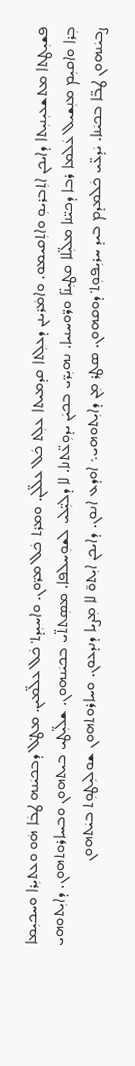ܦܫܝܼܛܬܐ ܡܬܫܥܝܼܢܝܼܬܐ ܕܐܝܟܢ ܐܬܼܒܪܝܘܼ ܘܐܬܼܩܝܡܘ. ܘܐܡܿܪܝܢܢ ܕܥܠܼܬܐ ܩܕܡܝܬܐ ܥܠܼܬ ܟܿܠ ܥܠ̈ܠܢ. ܘܡܪܬ ܟܿܠ ܡܪ̈ܘܢ. ܘܐܚܝܼܕܬ݀ ܟܿܠ ܥܠ̈ܡܝܢ. ܡܛ݀ܠ ܕܒܟܝܿܢܗ ܛܒܿܐ ܗܿܘ ܘܥܬܝܼܪܐ ܘܚܟܝܼܡܐ ܒܼܪܐ ܘܐܩܝܼܡ ܡܢܼܫܝܠ ܥܿܠܡܐ ܪܒܐ ܕܟܝ̈ܢܐ ܡܠ̈ܝܼܠܐ ܩܛܝܼܢ̈ܐ ܘܪ̈ܘܚܢܝܐ. ܢܗܝܼܪ̈ܝ ܒܟܝܿܢ ܝܕܘܼܥ̈ܬܢܐ. ܠܐ ܕܠܝܼ̈ܠܝ ܠܫܘܼܚܠܦܐ. ܡܣܼܬܬ̈ܝ ܒܟܝܿܢܗܘܢ. ܫܠ̈ܝܼܛܝ ܒܝܬܗܘܢ ܘܒܚܐܪܘܬܗܘܢ. ܕܐܝܼܬܘܗܝ ܨܒܝܿܢܗܘܢ ܛܒ̈ܐ ܒܟܝܿܢܐ. ܝܿܕܥ̈ܝ ܟܿܠܡܕܡ ܒܝܕ ܚܪܝܼܦܘܼܬ݀ ܕܘܩܗܘܢ. ܣܛܪ ܡܼܢ ܕܐܝܼܬܘܗܝ܆ ܐܘܕܥ ܐܢܘܢ. ܕܐܝܟܢ ܐܝܼܬܘ̄ ܠܐ ܡܼܨܝܐ ܕܢܕܥܘܢ. ܘܚܐܪܘܬܗܘܢ ܫܘܠܝܼܛܘܼܬ ܒܝܿܬܗܘܢ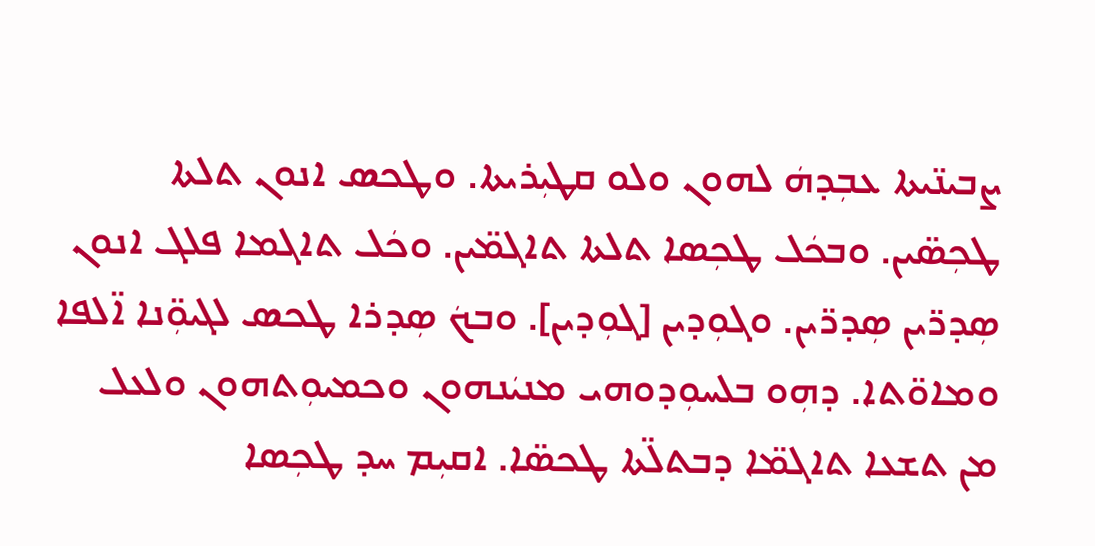ܨܒܝܢ̈ܝܬܐ ܥܒܼܕܗܿ ܠܗܘܢ ܘܠܘ ܩܛܝܼܪܝܬܐ. ܘܛܟܣ ܐܢܘܢ ܬܠܬܐ ܛܟܼܣ̈ܝܢ. ܘܒܟܿܠ ܛܟܼܣܐ ܬܠܬܐ ܬܐܓܡ̈ܝܢ. ܘܟܿܠ ܬܐܓܡܐ ܦܠܓ ܐܢܘܢ ܣܼܕܪ̈ܝܢ ܣܼܕܪ̈ܝܢ. ܘܓܘܼܕܝܢ [ܓܘܼܕܝܢ]. ܘܒܟܿ ܣܼܕܪܐ ܛܟܣ ܠܓܝܘܼ̈ܢܐ ܐ̈ܠܦܐ ܘܡܐܘ̈ܬܐ. ܕܗܼܘ ܒܠܚܘܼܕܘܗܝ ܡܢܝܿܢܗܘܢ ܘܟܡܝܘܼܬܗܘܢ ܘܠܥܠ ܡܢ ܬܫܥܐ ܬܐܓܡ̈ܐ ܕܒܬܠ̈ܬܐ ܛܟܣ̈ܐ. ܐܩܝܼܡ ܚܕ ܛܟܼܣܐ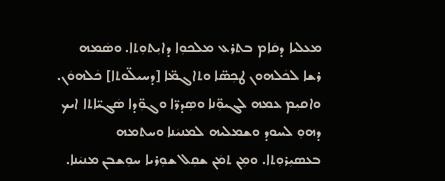ܡܥܠܝܐ ܕܩܿܐܡ ܒܬܪܥ ܡܠܟܘܼܐ ܕܐܝܼܬܘܼܬܐ. ܘܣܿܡܗ
ܪܫܐ ܠܟܿܠܗܘܢ ܛܟܼܣ̈ܐ ܘܬܐܓܡ̈ܐ [ܕܚܝܠ̈ܘܬܐ] ܟܿܠܗܘܿܢ. ܘܐܩܝܼܡ ܥܡܗ ܠܓܝܘܼ̈ܢܐ ܘܣܼܕܪ̈ܐ ܘܓܘܼ̈ܕܐ ܣܿܓܝ̈ܐܬܐ ܐܝܟ ܕܗܘܼ ܠܚܘܕ ܘܫܡܠܝܗ ܠܡܢܝܿܢܐ ܘܚܬܡܗ ܒܥܣܝܼܪܘܼܬܐ. ܘܡܼܢ ܬܡܿܢ ܫܩܼܠ ܫܘܼܪܝܐ ܚܘܼܫܒܢ ܡܢܝܿܢܐ.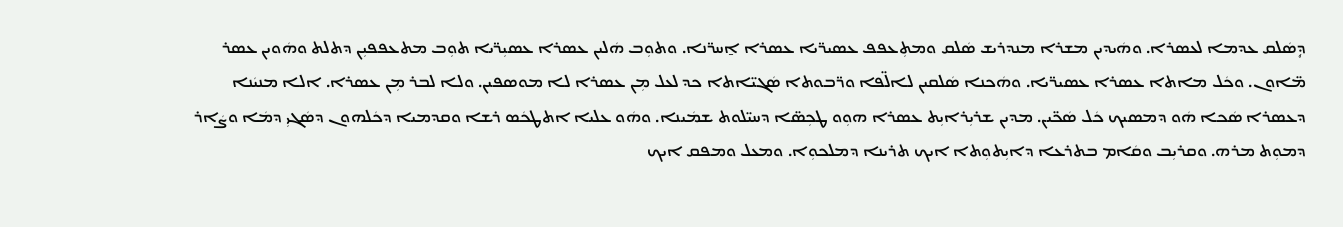ܕܴܣܿܠܩ ܥܕܡܐ ܠܥܣܪܐ. ܘܗܿܝܕܝܢ ܡܫܪܐ ܡܢܕܪܝܫ ܣܿܠܩ ܘܡܬܼܥܦܦ ܥܣܝܪ̈ܝܐ ܥܣܪܐ ܐ̱ܚܪ̈ܢܐ. ܘܬܘܼܒ ܗܿܠܝܢ ܥܣܪܐ ܥܣܝܼܪ̈ܝܐ ܬܘܼܒ ܡܬܥܦܦܝܼܢ ܕܬܠܬ ܘܗܿܘܝܢ ܥܣܪ ܡ̈ܐܘܢ. ܘܟܿܠ ܡܐܬܐ ܥܣܪܐ ܥܣܝܪ̈ܝܐ. ܘܗܿܟܢܐ ܣܿܠܩܝܢ ܠܐܠ̈ܦܐ ܘܪ̈ܒܘܬܐ ܣܿܓܝ̈ܐܬܐ ܟܕ ܠܥܠ ܡܼܢ ܥܣܪܐ ܠܐ ܡܘܣܦܝܢ. ܘܠܐ ܠܒܪ ܡܼܢ ܥܣܪܐ. ܐܠܐ ܡܢܝܿܢܐ ܕܥܣܪܐ ܣܿܟܐ ܗܿܘ ܕܡܣܝܟ ܟܿܠ ܣܿܟ̈ܝܢ. ܡܕܝܢ ܫܪܝܼܪܐܝܼܬ ܥܣܪܐ ܗܘܼܘ ܛܟܼܣ̈ܐ ܕܚܝ̈ܠܘܬ ܫܡܿܝܢܐ. ܘܗܿܘ ܥܠܝܐ ܐܬܛܟܿܣ ܪܫܐ ܘܩܕܡܝܐ ܕܟܿܠܗܘܢ ܕܣܿܓܝܼ ܕܡܿܐ ܘܨܿܐܪ ܕܡܘܼܬ ܡܪܗ. ܘܩܪܝܼܒ ܘܩܿܐܡ ܒܬܪܥܐ ܕܐܝܼܬܘܼܬܐ ܐܝܟ ܬܪܝܢܐ ܕܡܠܟܘܼܐ. ܘܡܥܠ ܘܡܦܩ ܐܝܟ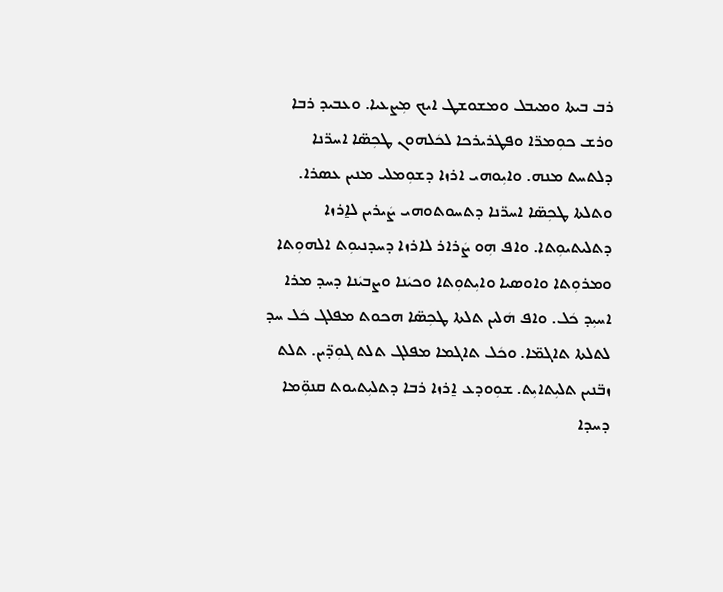ܪܒ ܒܝܬܐ ܘܡܝܒܠ ܘܡܫܘܫܛ ܐܝܟ ܡܼܨܥܝܐ. ܘܥܒܝܕ ܪܒܐ ܘܪܫ ܟܘܼܡܪ̈ܐ ܘܦܛܪܝܪܟܐ ܠܟܿܠܗܘܢ ܛܟܼܣ̈ܐ ܐܚܪ̈ܢܐ ܕܠܬܚܬ ܡܢܗ. ܘܐܝܼܘܗܝ ܐܪܙܐ ܕܫܘܼܡܠܝ ܡܢܝܢ ܥܣܪܐ. ܘܬܠܬܐ ܛܟܼܣ̈ܐ ܐܚܪ̈ܢܐ ܕܬܚܘܬܘܗܝ ܨܿܝܪܝܢ ܠܐ̱ܪܙܐ ܕܬܠܝܬܝܘܼܬܐ. ܘܐܦ ܗܼܘ ܨܿܪܐܪ ܠܐܪܙܐ ܕܚܕܢܝܘܼܬ ܐܠܗܘܼܬܐ ܘܡܪܘܼܬܐ ܘܐܘܣܝܐ ܘܐܝܼܬܘܼܬܐ ܘܟܝܿܢܐ ܘܨܒܝܿܢܐ ܕܚܕ ܡܪܐ ܐܚܝܼܕ ܟܿܠ. ܘܐܦ ܗܿܠܝܢ ܬܠܬܐ ܛܟܼܣ̈ܐ ܗܟܘܬ ܡܦܠܓ ܟܿܠ ܚܕ ܠܬܠܬܐ ܬܐܓܡ̈ܐ. ܘܟܿܠ ܬܐܓܡܐ ܡܦܠܓ ܬܠܬ ܓܘܼܕ̈ܝܢ. ܬܠܬ ܙܒ̈ܢܝܢ ܬܠܝܼܬܐܝܼܬ. ܫܘܼܘܕܥ ܐ̱ܪܙܐ ܪܒܐ ܕܬܠܝܼܬܝܘܬ ܩܢܘܼ̈ܡܐ ܕܚܕܐ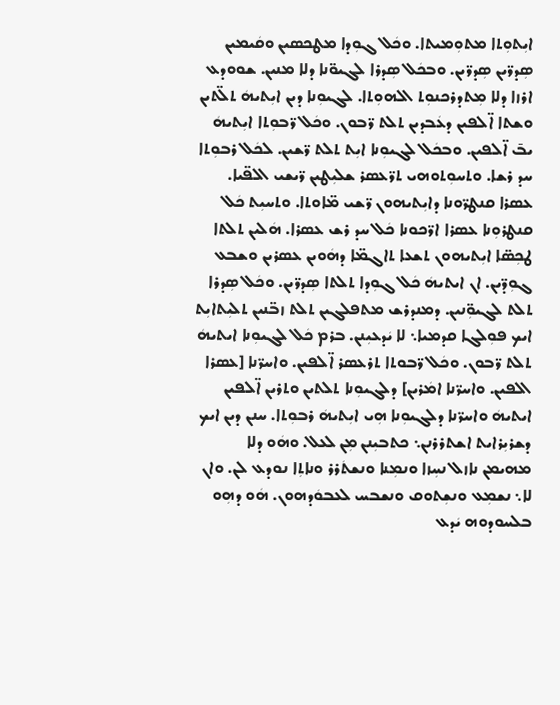ܐܝܼܬܘܼܬܐ ܡܬܘܼܡܝܬܐ. ܘܟܿܠ ܓܘܼܕܐ ܡܛܟܣܝܢ ܘܩܿܝܡܝܢ ܣܼܕܪ̈ܝܢ ܣܼܕܪ̈ܝܢ. ܘܒܟܿܠ ܣܼܕܪܐ ܠܓܝܘ̈ܢܐ ܕܠܐ ܡܢܝܢ. ܫܘܘܕܥ ܐܪܙܐ ܕܠܐ ܡܼܬܕܪܟܢܘܼܬ ܐܠܗܘܼܬܐ. ܠܓܝܘܼܢܐ ܕܝܢ ܐܝܼܬܝܗܿ ܬܠ̈ܬܝܢ ܘܫܬܐ ܐ̈ܠܦܝܢ ܕܥܿܒܕܝܢ ܬܠܬ ܪ̈ܒܘܢ. ܘܟܿܠ ܪ̈ܒܘܼܬܐ ܐܝܼܬܝܗܿ ܝܒ̄ ܐ̈ܠܦܝܢ. ܘܒܟܿܠ ܠܓܝܘܼܢܐ ܐܝܼܬ ܬܠܬ ܪ̈ܫܝܢ. ܠܟܿܠ ܪܒܘܼܬܐ ܚܕ ܪܫܐ. ܘܬܚܘܼܬܘܗܝ ܬܪ̈ܥܣܪ ܫܠܝܼܛܝܢ ܪ̈ܝܫܝ ܐܠܦ̈ܝܐ. ܥܣܪܐ ܩܢܛܪ̈ܘܢܐ ܕܐܝܼܬܝܗܘܢ ܪ̈ܫܝ ܡ̈ܐܘܬܐ. ܘܬܚܝܼܬ ܟܿܠ ܩܢܛܪܘܼܢܐ ܥܣܪܐ ܐܪ̈ܟܘܢܐ ܟܿܠ ܚܕ ܪܫ ܥܣܪܐ. ܗܿܠܝܢ ܬܠܬܐ ܛܟܼܣ̈ܐ ܐܝܼܬܝܗܘܢ ܬܫܥܐ ܬܐܓܡ̈ܐ ܕܗܿܘܝܢ ܥܣܪܝܢ ܘܫܒܥ ܓܘܼܕ̈ܝܢ. ܐܢ ܐܝܬܝܗܿ ܟܿܠ ܓܘܼܕܐ ܬܠܬܐ ܣܼܕܪ̈ܝܢ. ܘܟܿܠ ܣܼܕܪܐ ܬܠܬ ܠܓܝܘܼ̈ܢܝܢ. ܕܡܢܕܪܫ ܡܬܦܠܓܝܢ ܬܠܬ ܙܒ̈ܢܝܢ ܬܠܝܼܬܐܝܼܬ ܐܝܟ ܦܘܼܠܓܐ ܩܕܡܝܐ܆ ܠܐ ܝܿܕܥܝܼܢܢ. ܒܪܡ ܟܿܠ ܠܓܝܘܼܢܐ ܐܝܬܝܗܿ ܬܠܬ ܪ̈ܒܘܢ. ܘܟܿܠ ܪ̈ܒܘܬܐ ܬܪܥܣܪ ܐ̈ܠܦܝܢ. ܘܐܚܪ̈ܢܐ [ܥܣܪܐ ܐܠܦܝܢ. ܘܐܚܪ̈ܢܐ ܐܡܿܪܝܢ] ܕܠܓܝܘܼܢܐ ܬܠܬܝܢ ܘܬܪܝܢ ܐ̈ܠܦܝܢ ܐܝܬܝܗܿ ܘܐܚܪ̈ܢܐ ܕܠܓܝܘܼܢܐ ܗܼܝ ܐܝܼܬܝܗܿ ܪܒܘܼܬܐ. ܚܢܢ ܕܝܢ ܐܝܟ ܕܫܪܝܼܪܐܝܬ ܐܫܬܪܪܢܢ܆ ܟܬܒܝܼܢܢ ܡܼܢ ܠܥܠ. ܘܗܿܘ ܕܠܐ ܡܗܝܡܢ ܢܐܙܠ ܢܚܼܙܐ ܘܢܡܼܢܐ ܘܢܫܬܿܪܪ ܘܢܐܬܼܐ ܢܘܕܥ ܠܢ. ܘܐܢ ܠܐ܆ ܢܫܡܼܥ ܘܢܫܼܬܘܩ ܘܢܫܒܚ ܠܥܒܘܿܕܗܘܢ. ܗܿܘ ܕܗܼܘ ܒܠܚܘܕܘܗ ܝܿܕܥ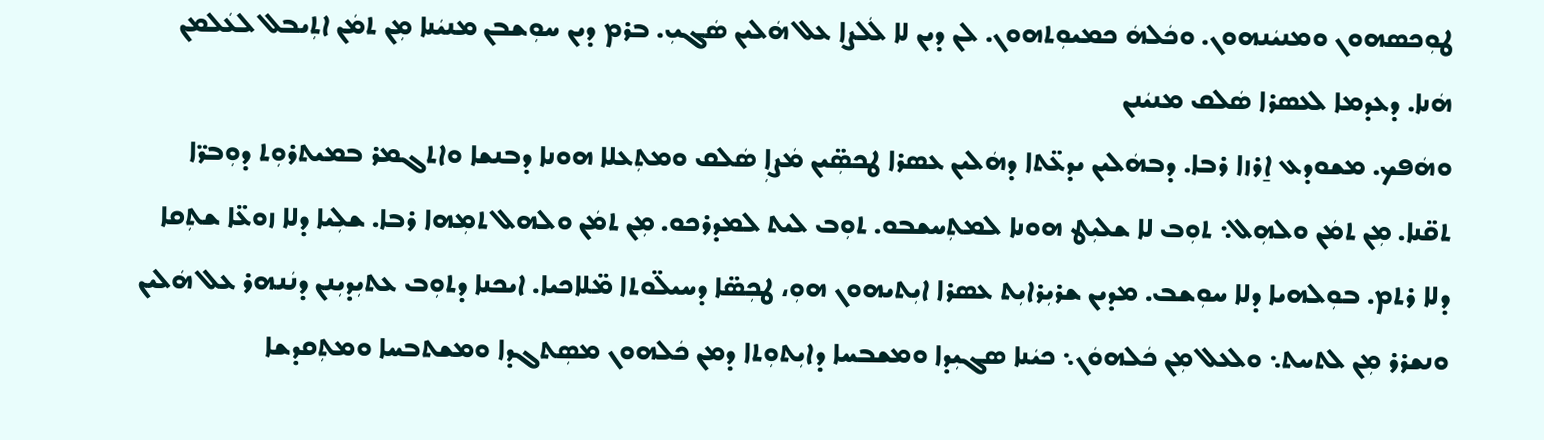ܛܘܼܟܣܗܘܢ ܘܡܢܝܿܢܗܘܢ. ܘܟܿܠܗܿ ܟܡܝܘܼܬܗܘܢ. ܠܢ ܕܝܢ ܠܐ ܠܿܠܨܐ ܥܠ ܗܿܠܝܢ ܣܿܓܝܼ. ܒܪܡ ܕܝܢ ܚܘܼܫܒܢ ܡܢܝܿܢܐ ܡܼܢ ܬܡܿܢ ܐܬܼܝܒܠ ܠܥܿܠܡܢ ܗܿܢܐ. ܕܥܕܡܐ ܠܥܣܪܐ ܣܿܠܩ ܡܢܝܿܢܢ
ܘܗܿܦܟ. ܡܫܘܕܥ ܐ̱ܪܙܐ ܪܒܐ. ܕܒܗܿܠܝܢ ܝܕܥ̈ܬܐ ܕܗܿܠܝܢ ܥܣܪܐ ܛܟܣܼ̈ܝܢ ܡܿܨܐܼ ܣܿܠܩ ܘܡܬܼܥܠܐ ܗܘܢܐ ܕܒܢܫܐ ܘܐܬܓܡܪ ܒܡܝܬܪܘܼܬ ܕܘܼܒܪ̈ܐ ܬܩ̈ܢܐ. ܡܼܢ ܬܡܿܢ ܘܠܗܼܠ܆ ܬܘܼܒ ܠܐ ܫܠܝܼܛ ܗܘܢܐ ܠܡܬܼܚܫܒܘ. ܬܘܼܒ ܠܝܬ ܠܡܕܪܟܘ. ܡܼܢ ܬܡܿܢ ܘܠܗܠ ܬܡܼܗܐ ܪܒܐ. ܫܠܼܝܐ ܕܠܐ ܙܘܥ̈ܐ ܫܬܼܩܐ ܕܠܐ ܪܬܡ. ܒܘܼܠܗܝܐ ܕܠܐ ܚܘܼܫܒ. ܡܕܝܢ ܫܪܝܼܪܐܝܼܬ ܥܣܪܐ ܐܝܼܬܝܗܘܢ ܗܘܼ، ܛܟܼܣ̈ܐ ܕܚܝܠ̈ܘܬܐ ܡ̈ܠܐܟܝܐ. ܐܝܟܢܐ ܕܬܘܼܒ ܥܬܝܼܕܝܼܢܢ ܕܢܿܢܗܪ ܥܠ ܗܿܠܝܢ ܘܢܫܪܪ ܡܼܢ ܠܬܚܬ܆ ܘܠܥܠ ܡܼܢ ܟܿܠܗܘܿܢ܆ ܟܝܿܢܐ ܣܓܝܼܕܐ ܘܡܫܒܚܐ ܕܐܝܼܬܘܼܬܐ ܕܡܢ ܟܿܠܗܘܢ ܡܣܼܬܓܕܐ ܘܡܫܬܒܚܐ ܘܡܬܼܩܕܫܐ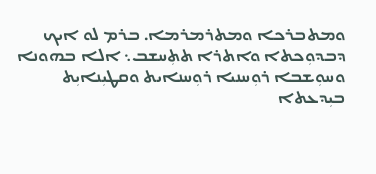ܘܡܬܒܪܟܐ ܘܡܬܪܡܪܡܐ. ܒܪܡ ܠܘ ܐܝܟ ܕܒܕܘܼܟܬܐ ܘܐܬܪܐ ܬܬܼܚܫܒ܆ ܐܠܐ ܒܗܘܢܐ ܘܚܘܼܫܒܐ ܪܘܼܚܢܝܐ ܪܘܼܚܢܐܝܬ ܘܩܛܝܼܢܐܝܼܬ ܒܝܼܕܥܬܐ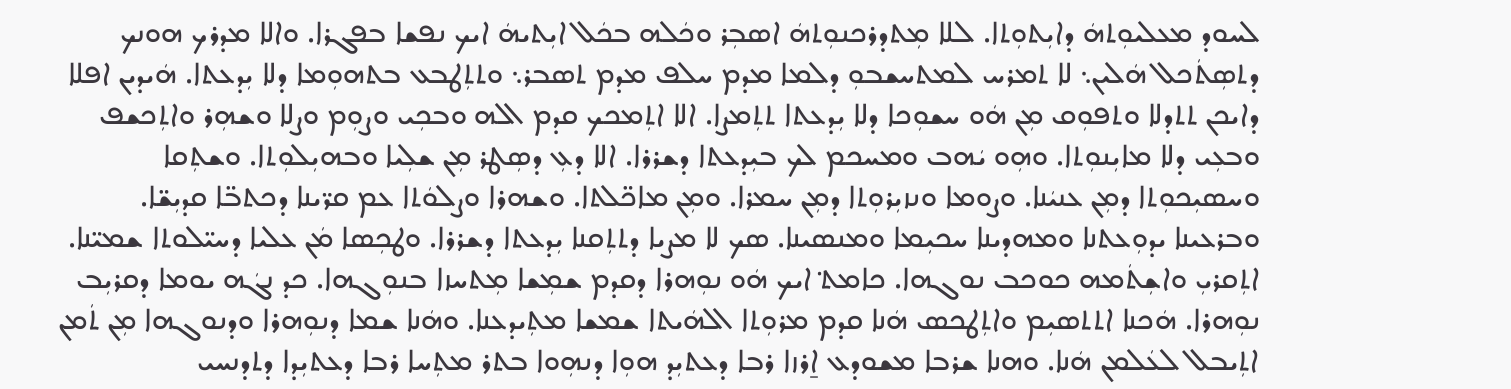ܠܚܘܕ ܡܥܠܝܘܼܬܗܿ ܕܐܝܼܬܘܼܬܐ. ܠܠܐ ܡܼܬܕܪܟܢܘܼܬܗܿ ܐܣܒܼܪ ܘܟܿܠܗ ܒܟܿܠ ܐܝܼܬܝܗܿ ܐܝܟ ܢܦܫܐ ܒܦܓܪܐ. ܘܐܠܐ ܡܕܪܟ ܗܘܢܟ ܕܬܣܼܬܿܟܠ ܗܿܠܝܢ܆ ܠܐ ܬܡܪܚ ܠܡܬܚܫܒܘܼ ܕܠܡܐ ܡܕܡ ܚܠܦ ܡܕܡ ܬܣܒܪ܆ ܘܬܬܼܛܒܥ ܒܬܗܘܼܡܐ ܕܠܐ ܝܼܕܥܬܐ. ܗܿܝܕܝܢ ܐܦܠܐ ܕܐܝܟܢ ܬܬܕܠܐ ܘܬܦܘܼܩ ܡܼܢ ܗܿܘ ܚܫܘܼܟܐ ܕܠܐ ܝܼܕܥܬܐ ܬܬܼܡܨܐ. ܐܠܐ ܐܬܼܡܟܟ ܩܕܡ ܐܠܗ ܘܒܟܼܝ ܘܨܘܼܡ ܘܨܠܐ ܘܫܗܼܪ ܘܐܬܼܟܫܦ ܘܒܥܼܝ ܕܠܐ ܡܐܝܼܢܘܼܬܐ. ܘܗܼܘ ܝܿܗܒ ܘܡܚܟܡ ܠܟ ܒܝܼܕܥܬܐ ܕܫܪܪܐ. ܐܠܐ ܕܥܼ ܕܣܼܛܪ ܡܼܢ ܫܠܼܝܐ ܘܒܗܝܼܠܘܼܬܐ. ܘܫܬܼܩܐ ܘܚܣܝܼܟܘܼܬܐ ܕܡܼܢ ܥܢܝܿܢܐ. ܘܨܘܡܐ ܘܢܙܝܼܪܘܼܬܐ ܕܡܼܢ ܚܡܪܐ. ܘܡܼܢ ܡܐܟ̈ܠܬܐ. ܘܫܗܪܐ ܘܨܠܘܿܬܐ ܥܡ ܩܪ̈ܝܢܐ ܕܟܬܒ̈ܐ ܩܕܝܼܫ̈ܐ. ܘܒܪܥܝܢܐ ܝܕܘܼܥܬܢܐ ܘܡܗܕܝܢܐ ܚܟܝܼܡܐ ܘܡܢܣܝܢܐ. ܣܟ ܠܐ ܡܨܝܐ ܕܬܬܼܩܢܐ ܝܼܕܥܬܐ ܕܫܪܪܐ. ܘܛܟܼܣܐ ܡܿܢ ܥܠܝܐ ܕܚܝ̈ܠܘܬܐ ܫܡܝ̈ܢܐ. ܐܬܼܩܪܝܼ ܘܐܫܼܬܿܡܗ ܟܘܟܒ ܢܘܓܗܐ. ܟܐܡܬ݀ ܐܝܟ ܗܿܘ ܢܘܼܗܪܐ ܕܩܕܡ ܫܡܼܫܐ ܡܼܬܚܙܐ ܒܢܘܼܓܗܐ. ܟܕ ܢܓܿܗ ܝܘܡܐ ܕܩܪܝܼܒ ܢܘܼܗܪܐ. ܗܿܟܢܐ ܐܬܬܣܝܼܡ ܘܐܬܼܛܟܣ ܗܿܢܐ ܩܕܡ ܡܪܘܼܬܐ ܐܠܗܿܝܬܐ ܫܡܫܐ ܡܬܼܝܕܥܢܐ. ܘܗܿܢܐ ܫܡܐ ܕܢܘܼܗܪܐ ܘܕܢܘܓܗܐ ܡܼܢ ܬܿܡܢ ܐܬܼܝܒܠ ܠܥܿܠܡܢ ܗܿܢܐ. ܘܗܢܐ ܫܪܒܐ ܡܫܘܕܥ ܐ̱ܪܙܐ ܪܒܐ ܕܥܬܝܼܕ ܗܘܼܐ ܕܢܗܼܘܐ ܒܬܪ ܡܬܼܚܐ ܪܒܐ ܕܥܬܝܼܕܐ ܕܬܕܢܚܝ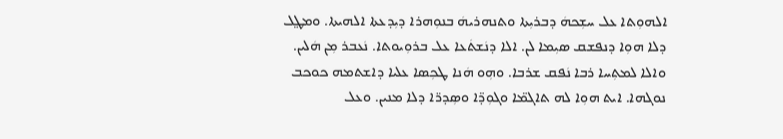ܐܠܗܘܼܬܐ ܥܠ ܚܫܼܟܗܿ ܕܒܪܝܼܬܐ ܘܬܢܗܪܝܗܿ ܒܢܘܼܗܪܐ ܕܝܼܕܥܬܐ ܐܠܗܝܬܐ. ܘܡܛ݀ܠ ܕܠܐ ܗܘܼܐ ܕܢܦܫܩ ܣܝܼܡܐ ܠܢ. ܐܠܐ ܕܢܿܫܬܿܥܐ ܥܠ ܒܪܘܼܝܘܬܐ. ܢܿܥܒܪ ܡܼܢ ܗܿܠܝܢ. ܘܐܠܐ ܠܡܬܼܚܐ ܪܒܐ ܢܿܦܩ ܫܪܒܐ. ܘܗܼܘ ܗܿܢܐ ܛܟܼܣܐ ܥܠܝܐ ܕܐܫܬܡܗ ܟܘܟܒ ܢܘܓܗܐ. ܐܝܬ ܗܘܼܐ ܠܗ ܬܐܓܡ̈ܐ ܘܓܘܼܕ̈ܐ ܘܣܼܕܪ̈ܐ ܕܠܐ ܡܢܝܢ. ܘܥܠ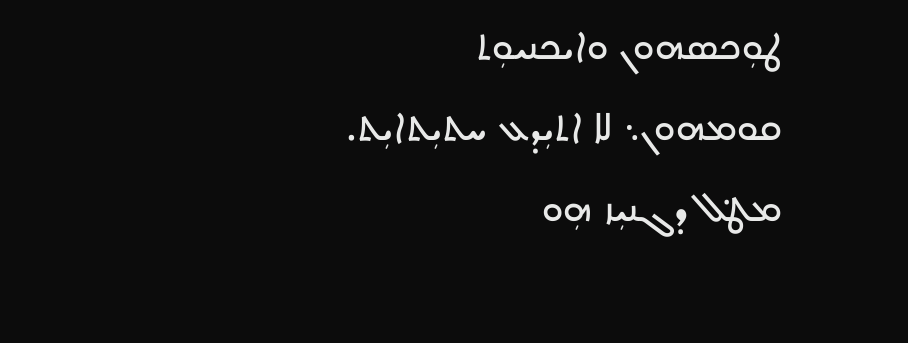ܛܘܼܟܣܗܘܢ ܘܐܝܟܢܝܘܼܬ ܩܘܡܗܘܢ܆ ܠܐ ܐܬܝܼܕܥ ܚܬܝܼܬܐܝܼܬ. ܡܛ݀ܠ ܕܓܢܝܼܙ ܗܼܘ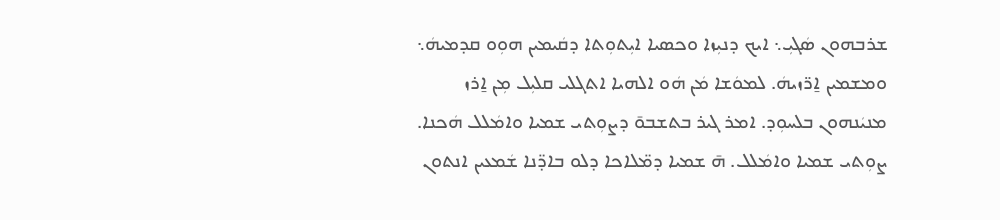ܫܪܒܗܘܢ ܣܿܓܝܼ܆ ܐܝܟ ܕܢܝܼܙܐ ܘܟܣܝܐ ܐܝܼܬܘܼܬܐ ܕܩܿܝܡܝܢ ܗܘܼܘ ܩܕܡܝܗܿ܆ ܘܡܫܡܝܢ ܐ̱ܪ̈ܙܝܗܿ. ܠܡܘܿܫܐ ܡܿܢ ܗܿܘ ܐܠܗܝܐ ܐܬܓܠܝ ܩܠܝܼܠ ܡܼܢ ܐ̱ܪܙ ܡܢܝܿܢܗܘܢ ܒܠܚܘܼܕ. ܐܡܪ ܓܝܪ ܒܬܫܒܘ̄ ܕܨܘܼܬܝ ܫܡܝܐ ܘܐܡܿܠܠ ܗܿܟܢܐ. ܨܘܼܬܝ ܫܡܝܐ ܘܐܡܿܠܠ. ܗ̄ ܫܡܝܐ ܕܡ̈ܠܐܟܐ ܕܠܘ ܒܐܕ̈ܢܐ ܫܿܡܥܝܢ ܐܢܬܘܢ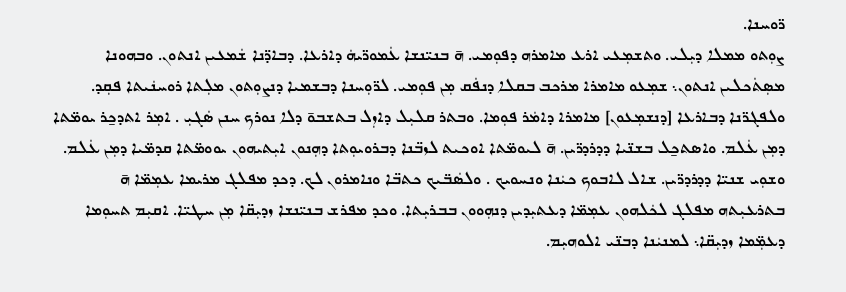ܪ̈ܘܚܢܐ.
ܨܘܼܬܘ ܡܡܠܐ ܕܝܼܠܝ. ܘܬܫܡܼܥܝ ܐܪܥ ܡܐܡܪܗ ܕܦܘܼܡܝ. ܗ̄ ܒܢܝ̈ܢܫܐ ܥܿܡܘܪ̈ܝܗܿ ܕܐܪܥܐ. ܕܒܐܕ̈ܢܐ ܫܿܡܥܝܢ ܐܢܬܘܢ. ܘܒܗܘܢܐ ܡܣܼܬܿܟܠܝܢ ܐܢܬܘܢ܆ ܫܡܼܥܘ ܡܐܡܪܐ ܡܪܟܒ ܒܩܠܐ ܕܢܦܿܩ ܡܼܢ ܦܘܼܡܝ. ܠܪ̈ܘܼܚܢܐ ܕܒܫܡܝܐ ܕܢܨܘܼܬܘܢ ܡܠܼܬܐ ܪܘܚܢܿܝܬܐ ܦܩܼܕ. ܘܠܦܓܪ̈ܢܐ ܕܒܐܪܥܐ [ܕܢܫܡܼܥܘܢ] ܡܐܡܪܐ ܕܐܡܿܪ ܦܘܼܡܐ. ܘܒܬܪ ܩܠܝܼܠ ܕܐܙܼܠ ܒܬܫܒܘ̄ ܕܠܐ ܢܘܪܟ ܚܢܢ ܣܿܓܝܼ . ܐܡܼܪ ܐܬܕܟ̱ܪ ܝܘܡ̈ܬܐ ܕܡܼܢ ܥܿܠܡ. ܘܐܣܬܟ̱ܠ ܒܫܢ̈ܝܐ ܕܕܪܕܪ̈ܝܢ. ܗ̄ ܠܝܘܡ̈ܬܐ ܐܘܟܝܬ ܠܙܒ̈ܢܐ ܕܒܪܘܝܘܼܬܐ ܕܗܼܢܘܢ ܐܝܼܬܝܗܘܢ ܝܘܘܡ̈ܬܐ ܩܕܡ̈ܝܐ ܕܡܼܢ ܥܿܠܡ. ܘܫܘܼܝ ܫܢܝ̈ܐ ܕܕܪܕܪ̈ܝܢ. ܫܐܠ ܠܐܒܘܟ ܟܝܿܢܐ ܘܢܚܘܝܟ . ܘܠܣܿܒ̈ܝܟ ܟܬܒ̈ܐ ܘܢܐܡܪܘܢ ܠܟ. ܕܟܕ ܡܦܠܓ ܡܪܝܡܐ ܥܡܼܡ̈ܐ ܗ̄ ܒܬܪܥܝܼܬܗ ܡܦܠܓ ܠܟܿܠܗܘܢ ܥܡܼܡ̈ܐ ܕܥܬܝܼܕܝܢ ܕܢܗܼܘܘܢ ܒܒܪܝܼܬܐ. ܘܟܕ ܡܦܪܫ ܒܢܝ̈ܢܫܐ ܙܕܝܼܩ̈ܐ ܡܼܢ ܚܛܝ̈ܐ. ܐܩܝܼܡ ܬܚܘܼܡܐ ܕܥܡܼ̈ܡܐ ܙܕܝܼܩ̈ܐ܆ ܠܡܢܝܿܢܐ ܕܒܢ̈ܝ ܐܠܘܗܝܼܡ.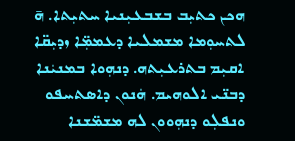ܗܟܢ ܟܬܝܼܒ ܒܫܒܥܝܼܢܝܐ ܚܬܝܼܬܐ. ܗ̄ ܠܬܚܘܼܡܐ ܡܫܡܠܝܐ ܕܥܡܡܼ̈ܐ ܙܕܝܼܩ̈ܐ ܐܩܝܼܡ ܒܬܪܥܝܼܬܗ. ܕܢܗܼܘܐ ܒܡܢܝܿܢܐ ܕܒܢ̈ܝ ܐܠܘܗܝܡ. ܗܿܢܘܢ ܕܐܣܬܚܦܘ ܘܢܦܠܼܘ ܕܢܗܼܘܘܢ ܠܗ ܡܫܡ̈ܫܢܐ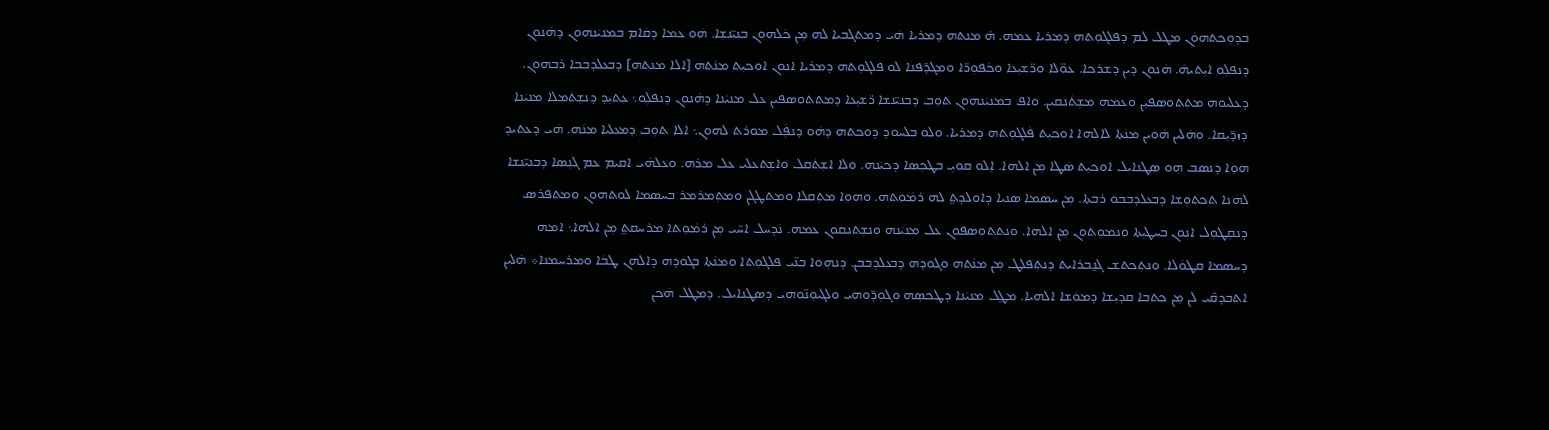ܒܕܘܼܟܬܗܘܿܢ ܡܛܠ ܠܡ ܕܦܠܓܘܼܬܗ ܕܡܪܝܐ ܥܡܗ. ܗ̄ ܡܢܬܗ ܕܡܪܝܐ ܗܿܝ ܕܡܬܓܒܝܐ ܠܗ ܡܼܢ ܟܿܠܗܘܢ ܒܢܝ̈ܢܫܐ. ܗܿܘ ܥܡܐ ܕܩܿܐܡ ܒܡܢܝܿܢܗܘܢ ܕܗܿܢܘܢ ܕܢܦܠܼܘ ܐܝܼܬܝܗܿ. ܗܿܢܘܢ ܕܝܢ ܕܫܪܟܐ. ܥܘ̈ܠܐ ܘܪ̈ܫܝܼܥܐ ܘܟܿܦܘܼܪ̈ܐ ܘܡܓܕ̈ܦܢܐ ܠܘ ܦܠܓܘܼܬܗ ܕܡܪܝܐ ܐܢܘܢ ܐܘܟܝܼܬ ܡܢܿܬܗ [ܐܠܐ ܡܢܬܗ] ܕܒܥܠܕܒܒܐ ܪܒܗܘܢ. ܕܥܠܝܘܗ ܡܬܼܬܘܣܦܝܼܢ ܘܥܡܗ ܡܫܼܬܿܢܩܝܢ. ܘܐܦ ܒܡܢܝܿܢܗܘܢ ܬܘܼܒ ܕܒܢܝ̈ܢܫܐ ܪ̈ܫܝܼܥܐ ܕܡܬܬܘܣܦܝܢ ܥܠ ܡܢܝܿܢܐ ܕܗܿܢܘܢ ܕܢܦܠܼܘ܆ ܥܬܝܼܕ ܕܢܫܼܬܿܡܠܐ ܡܢܝܿܢܐ ܕܙܕ̈ܝܼܩܐ. ܘܗܿܠܝܢ ܗܿܘܝܢ ܡܢܿܬܐ ܠܐܠܗܐ ܐܘܟܝܼܬ ܦܿܠܓܘܼܬܗ ܕܡܪܝܐ. ܘܠܘ ܒܠܚܘܕ ܕܘܟܬܗ ܕܗܿܘ ܕܢܦܼܿܠ ܡܘܪܬ ܠܗܘܢ܆ ܐܠܐ ܬܘܼܒ ܕܡܥܠܝܐ ܡܢܿܗ. ܗܿܝ ܕܥܬܝܕ ܗܘܼܐ ܕܢܣܒ ܗܼܘ ܣܛܢܐܝܠ ܐܘܟܝܼܬ ܣܿܛܐ ܡܼܢ ܐܠܗܐ. ܐܼܠܘ ܩܘܝܼ ܒܛܟܼܣܐ ܕܟܝܿܢܗ. ܘܠܐ ܐܫܼܬܿܩܠ ܘܐܫܼܬܥܠܝ ܥܠ ܡܪܗ. ܘܥܠܗܿܝ ܐܩܝܡ ܥܡ ܓܢܼܣܐ ܕܒܢܝ̈ܢܫܐ ܠܗܿܢܐ ܬܟܬܘܼܫܐ ܕܒܥܠܕܒܒܘ ܪܒܬܐ. ܡܼܢ ܚܣܡܐ ܣܢܝܐ ܕܐܘܠܕܬ݀ ܠܗ ܪܡܿܘܬܗ. ܘܗܘܼܐ ܡܬܼܩܠܐ ܘܡܬܛܓܢ ܘܡܬܼܡܪܡܪ ܒܚܣܡܐ ܠܘܬܗܘܢ ܘܡܬܦܪܣ ܕܢܩܼܛܘܼܠ ܐܢܘܢ ܒܚܛܝܼܬܐ ܘܢܡܘܼܬܘܢ ܡܼܢ ܐܠܗܐ. ܘܢܬܬܘܣܦܘܢ ܥܠ ܡܢܝܿܢܗ ܘܢܫܼܬܢܩܘܢ ܥܡܗ. ܢܿܕܚܠ ܐܚ̈ܝ ܡܼܢ ܪܡܿܘܼܬܐ ܡܪܚܩܬ݀ ܡܼܢ ܐܠܗܐ܆ ܐܡܗ ܕܚܣܡܐ ܩܛܘܿܠܐ. ܘܢܬܼܟܬܫ ܓܢ̱ܒܪܐܝܬ ܕܢܬܼܦܠܛ ܡܼܢ ܡܢܿܬܗ ܘܓܘܕܗ ܕܒܥܠܕܒܒܢ. ܕܢܗܼܘܐ ܒܢ̈ܝ ܦܠܓܘܼܬܐ ܘܡܢܿܬܐ ܒܓܘܕܗ ܕܐܠܗܢ ܛܒܿܐ ܘܡܪܚܡܢܐ܀ ܗܿܠܝܢ ܐܬܒܕܩ̈ܝ ܠܢ ܡܼܢ ܟܬܒܐ ܩܕܝܼܫܐ ܕܡܘܿܫܐ ܐܠܗܝܐ. ܡܛ݀ܠ ܡܢܝܿܢܐ ܕܛܟܣܼܗ ܘܓܘܼܕ̈ܘܗܝ ܘܠܓܝܘܼܢ̈ܘܗܝ ܕܣܛܢܐܝܠ. ܕܡܛܠ ܗܿܟܢ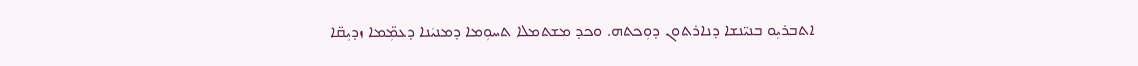ܐܬܒܪܝܼܘ ܒܢܝ̈ܢܫܐ ܕܢܐܪܬܘܢ ܕܘܼܟܬܗ. ܘܟܕ ܡܫܬܡܠܐ ܬܚܘܼܡܐ ܕܡܢܝܿܢܐ ܕܥܡܼ̈ܡܐ ܙܕܝܼܩ̈ܐ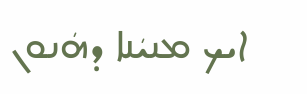ܐܝܟ ܡܢܝܿܢܐ ܕܗܿܢܘܢ